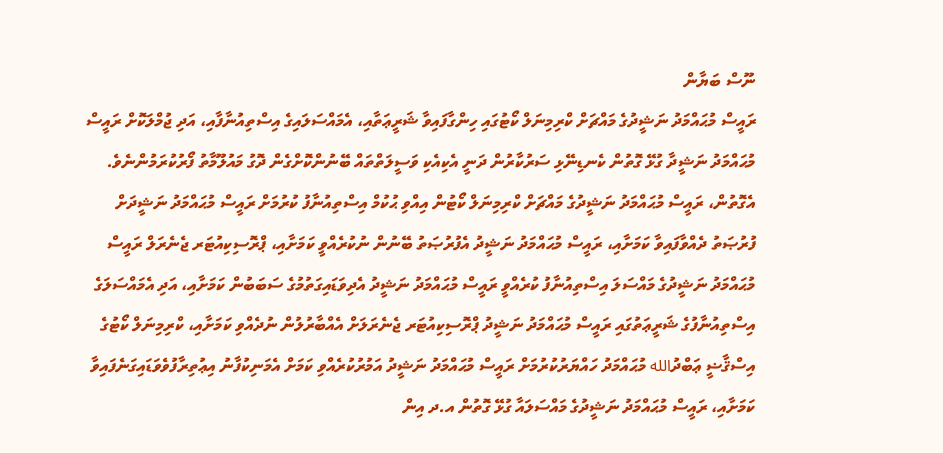ނޫސް ބަޔާން
ރައީސް މުޙައްމަދު ނަޝީދުގެ މައްޗަށް ކްރިމިނަލް ކޯޓުގައި ހިންގާފައިވާ ޝަރީޢަތާއި، އެމައްސަލައިގެ އިސްތިއުނާފާއި، އަދި ޖުމްލަކޮށް ރައީސް މުޙައްމަދު ނަޝީދާ ގުޅޭ ގޮތުން ކެނޑިނޭޅި ސަރުކާރުން ދަނީ އެކިއެކި ވަސީލަތްތައް ބޭނުންކޮށްގެން ދޮގު މައުލޫމާތު ފޯރުކުރަމުންނެވެ.
އެގޮތުން، ރައީސް މުޙައްމަދު ނަޝީދުގެ މައްޗަށް ކްރިމިނަލް ކޯޓުން އިއްވި ޙުކުމް އިސްތިއުނާފު ކުރުމަށް ރައީސް މުޙައްމަދު ނަޝީދަށް ފުރުޞަތު ދެއްވާފައިވާ ކަމަށާއި، ރައީސް މުޙައްމަދު ނަޝީދު އެފުރުޞަތު ބޭނުން ނުކުރެއްވީ ކަމަށާއި، ޕްރޮސިކިއުޓަރ ޖެނެރަލް ރައީސް މުޙައްމަދު ނަޝީދުގެ މައްސަލަ އިސްތިއުނާފު ކުރެއްވީ ރައީސް މުޙައްމަދު ނަޝީދު އެދިވަޑައިގަތުމުގެ ސަބަބުން ކަމަށާއި، އަދި އެމައްސަލަގެ އިސްތިއުނާފުގެ ޝަރީޢަތުގައި ރައީސް މުޙައްމަދު ނަޝީދު ޕްރޮސިކިއުޓަރ ޖެނެރަލަށް އެއްބާރުލުން ނުދެއްވި ކަމަށާއި، ކްރިމިނަލް ކޯޓުގެ އިސްޤާޟީ ޢަބްދުالله މުޙައްމަދު ހައްޔަރުކުރުމަށް ރައީސް މުޙައްމަދު ނަޝީދު އަމުރުކުރެއްވި ކަމަށް އެމަނިކުފާނު އިޢުތިރާފުވެވަޑައިގަނެފައިވާ ކަމަށާއި، ރައީސް މުޙައްމަދު ނަޝީދުގެ މައްސަލައާ ގުޅޭ ގޮތުން އ.ދ އިން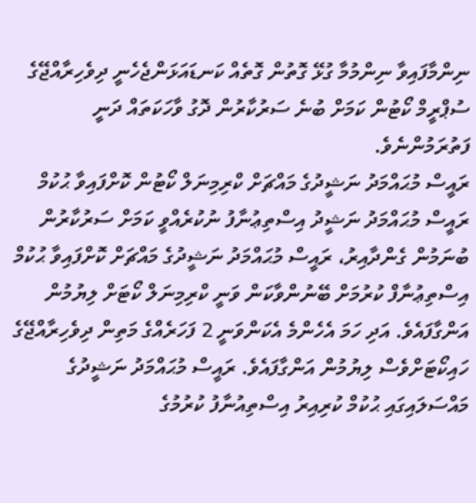ނިންމާފައިވާ ނިންމުމާ ގުޅޭ ގޮތުން ގޮތެއް ކަނޑައަޅަންޖެހެނީ ދިވެހިރާއްޖޭގެ ސުޕްރީމް ކޯޓުން ކަމަށް ބުނެ ސަރުކާރުން ދޮގު ވާހަކަތައް ދަނީ ފަތުރަމުންނެވެ.
ރައީސް މުޙައްމަދު ނަޝީދުގެ މައްޗަށް ކްރިމިނަލް ކޯޓުން ކޮށްފައިވާ ޙުކުމް ރައީސް މުޙައްމަދު ނަޝީދު އިސްތިޢުނާފު ނުކުރެއްވީ ކަމަށް ސަރުކާރުން ބުނަމުން ގެންދާއިރު، ރައީސް މުޙައްމަދު ނަޝީދުގެ މައްޗަށް ކޮށްފައިވާ ޙުކުމް އިސްތިޢުނާފް ކުރުމަށް ބޭނުންވާކަން ވަނީ ކްރިމިނަލް ކޯޓަށް ލިޔުމުން އަންގާފައެވެ. އަދި ހަމަ އެހެންމެ އެކަންވަނީ 2 ފަހަރެއްގެ މަތިން ދިވެހިރާއްޖޭގެ ހައިކޯޓަށްވެސް ލިޔުމުން އަންގާފައެވެ. ރައީސް މުޙައްމަދު ނަޝީދުގެ މައްސަލައިގައި ޙުކުމް ކުރިއިރު އިސްތިއުނާފު ކުރުމުގެ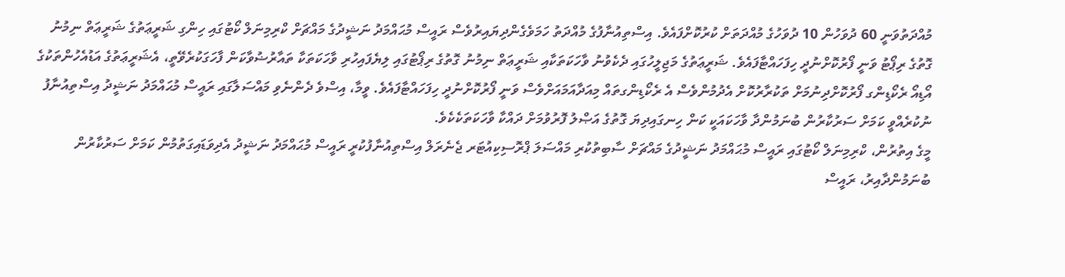މުއްދަތުވަނީ 60 ދުވަހުން 10 ދުވަހުގެ މުއްދަތަށް ކުރުކޮށްފައެވެ. އިސްތިއުނާފުގެ މުއްދަތު ހަމަވެގެންދިޔައިރުވެސް ރައީސް މުޙައްމަދު ނަޝީދުގެ މައްޗަށް ކްރިމިނަލް ކޯޓުގައި ހިންގި ޝަރީޢަތުގެ ޝަރީޢަތް ނިމުނު ގޮތުގެ ރިޕޯޓު ވަނީ ފޯރުކޮށްނުދީ ހިފަހައްޓާފައެވެ. ޝަރީޢަތުގެ މަޖިލީހުގައި ދެކެވުނު ވާހަކަތަކާއި ޝަރީޢަތް ނިމުނު ގޮތުގެ ރިޕޯޓުގައި ލިޔެފައިހުރި ވާހަކަތަކާ ތައާރުޟުވާކަން ފާހަގަކުރެވޭތީ، އެޝަރީޢަތުގެ އަޑުއެހުންތަކުގެ އޯޑިއޯ ރެކޯޑިންގ ފޯރުކޮށްދިނުމަށް ތަކުރާރުކޮށް އެދުމުންވެސް އެ ރެކޯޑިންގތައް މިއަދާއަމައަށްވެސް ވަނީ ފޯރުކޮށްނުދީ ހިފަހައްޓާފައެވެ. ވީމާ، އިސްވެ ދެންނެވި މައްސަލާގައި ރައީސް މުޙައްމަދު ނަޝީދު އިސްތިއުނާފު ނުކުރެއްވީ ކަމަށް ސަރުކާރުން ބުނަމުންދާ ވާހަކައަކީ ކަން ހިނގައިދިޔަ ގޮތުގެ އަޞްލު ފޮރުވުމަށް ދައްކާ ވާހަކަތަކެކެވެ.
މީގެ އިތުރުން، ކްރިމިނަލް ކޯޓުގައި ރައީސް މުޙައްމަދު ނަޝީދުގެ މައްޗަށް ސާބިތުކުރި މައްސަލަ ޕްރޮސިކިއުޓަރ ޖެނެރަލް އިސްތިއުނާފުކުރީ ރައީސް މުޙައްމަދު ނަޝީދު އެދިވަޑައިގަތުމުން ކަމަށް ސަރުކާރުން ބުނަމުންދާއިރު، ރައީސް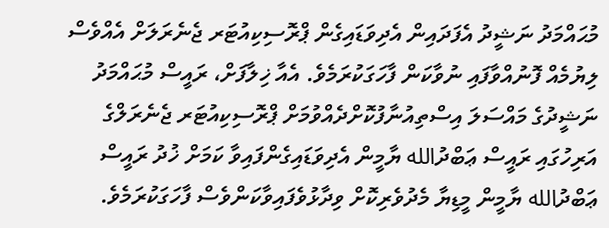މުޙައްމަދު ނަޝީދު އެފަދައިން އެދިވަޑައިގެން ޕްރޮސިކިއުޓަރ ޖެނެރަލަށް އެއްވެސް ލިޔުމެއް ފޮނުއްވާފައި ނުވާކަން ފާހަގަކުރަމެވެ. އެއާ ޚިލާފަށް، ރައީސް މުޙައްމަދު ނަޝީދުގެ މައްސަލަ އިސްތިއުނާފުކޮށްދެއްވުމަށް ޕްރޮސިކިއުޓަރ ޖެނެރަލްގެ އަރިހުގައި ރައީސް ޢަބްދުالله ޔާމީން އެދިވަޑައިގެންފައިވާ ކަމަށް ޚުދު ރައީސް ޢަބްދުالله ޔާމީން މީޑިޔާ މެދުވެރިކޮށް ވިދާޅުވެފައިވާކަންވެސް ފާހަގަކުރަމެވެ.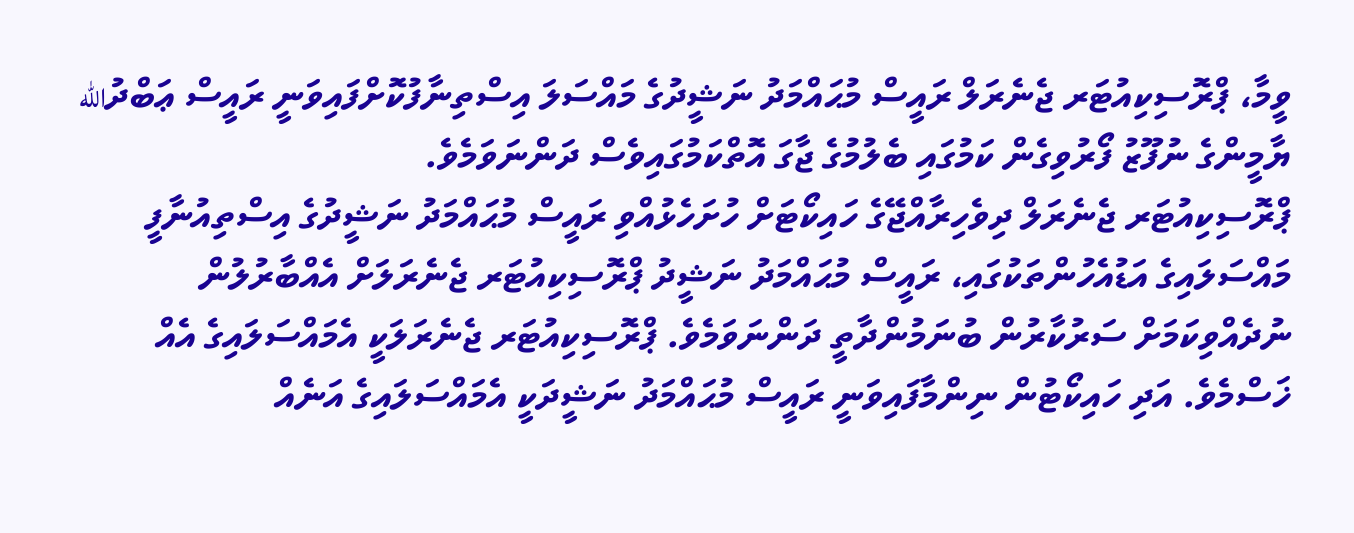ވީމާ، ޕްރޮސިކިއުޓަރ ޖެނެރަލް ރައީސް މުޙައްމަދު ނަޝީދުގެ މައްސަލަ އިސްތިނާފުކޮށްފައިވަނީ ރައީސް ޢަބްދުالله ޔާމީންގެ ނުފޫޒު ފޯރުވިގެން ކަމުގައި ބެލުމުގެ ޖާގަ އޮތްކަމުގައިވެސް ދަންނަވަމެވެ.
ޕްރޮސިކިއުޓަރ ޖެނެރަލް ދިވެހިރާއްޖޭގެ ހައިކޯޓަށް ހުށަހެޅުއްވި ރައީސް މުޙައްމަދު ނަޝީދުގެ އިސްތިއުނާފީ މައްސަލައިގެ އަޑުއެހުންތަކުގައި، ރައީސް މުޙައްމަދު ނަޝީދު ޕްރޮސިކިއުޓަރ ޖެނެރަލަށް އެއްބާރުލުން ނުދެއްވިކަމަށް ސަރުކާރުން ބުނަމުންދާތީ ދަންނަވަމެވެ. ޕްރޮސިކިއުޓަރ ޖެނެރަލަކީ އެމައްސަލައިގެ އެއް ޚަސްމެވެ. އަދި ހައިކޯޓުން ނިންމާފައިވަނީ ރައީސް މުޙައްމަދު ނަޝީދަކީ އެމައްސަލައިގެ އަނެއް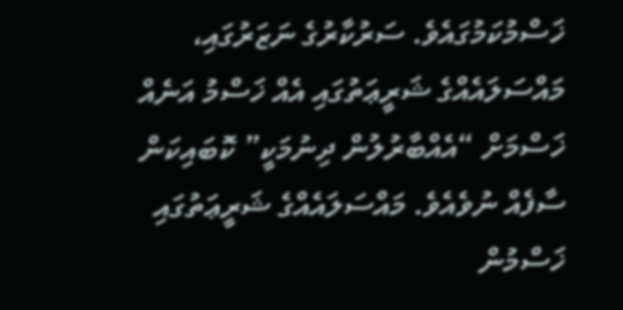ޚަސްމުކަމުގައެވެ. ސަރުކާރުގެ ނަޒަރުގައި، މައްސަލައެއްގެ ޝަރީޢަތުގައި އެއް ޚަސްމު އަނެއް ޚަސްމަށް “އެއްބާރުލުން ދިނުމަކީ” ކޮބައިކަން ސާފެއް ނުވެއެވެ. މައްސަލައެއްގެ ޝަރީޢަތުގައި ޚަސްމުން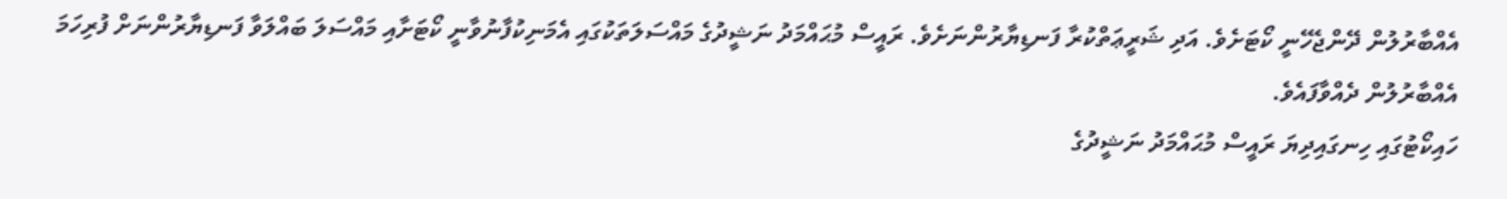އެއްބާރުލުން ދޭންޖެހޭނީ ކޯޓަށެވެ. އަދި ޝަރީޢަތްކުރާ ފަނޑިޔާރުންނަށެވެ. ރައީސް މުޙައްމަދު ނަޝީދުގެ މައްސަލަތަކުގައި އެމަނިކުފާނުވާނީ ކޯޓަށާއި މައްސަލަ ބައްލަވާ ފަނޑިޔާރުންނަށް ފުރިހަމަ އެއްބާރުލުން ދެއްވާފައެވެ.
ހައިކޯޓުގައި ހިނގައިދިޔަ ރައީސް މުޙައްމަދު ނަޝީދުގެ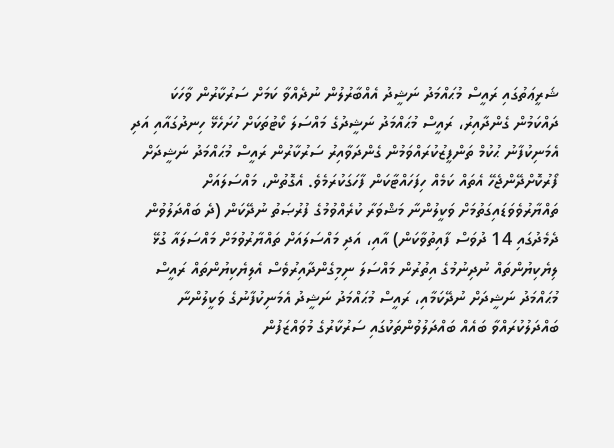ޝަރީޢަތުގައި ރައީސް މުޙައްމަދު ނަޝީދު އެއްބާރުލުން ނުދެއްވާ ކަމަށް ސަރުކާރުން ވާހަކަ ދައްކަމުން ގެންދާއިރު، ރައީސް މުޙައްމަދު ނަޝީދުގެ މައްސަލަ ކޯޓުތަކަށް ހުށަހެޅޭ ހިނދުގައާއި އަދި އެމަނިކުފާނު ޙުކުމް ތަންފީޒުކުރައްވަމުން ގެންދަވާއިރު ސަރުކާރުން ރައީސް މުޙައްމަދު ނަޝީދަށް ފޯރުކޮށްދޭންޖެހޭ އެތައް ކަމެއް ހިފަހައްޓާކަން ފާހަގަކުރަމެވެ. އެގޮތުން، މައްސަލައަށް ތައްޔާރުވެވަޑައިގަތުމަށް ވަކީލުންނާ މަޝްވަރާ ކުރެއްވުމުގެ ފުރުޞަތު ނުދޭކަން (ދެ ބައްދަލުވުން ދެމެދުގައި 14 ދުވަސް ފާއިތުވާކަން) އާއި، އަދި މައްސަލައަށް ތައްޔާރުވުމަށް މައްސަލައާ ގުޅޭ ލިޔެކިޔުންތައް ނުދިނުމުގެ އިތުރުން މައްސަލަ ނިމިގެންދާއިރުވެސް އެލިޔެކިޔުންތައް ރައީސް މުޙައްމަދު ނަޝީދަށް ނުދޭކަމާއި، ރައީސް މުޙައްމަދު ނަޝީދު އެމަނިކުފާނުގެ ވަކީލުންނާ ބައްދަލުކުރައްވާ ބައެއް ބައްދަލުވުންތަކުގައި ސަރުކާރުގެ މުވައްޒަފުން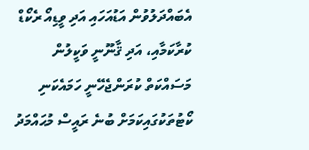އެބައްދަލުވުން އަޑުއަހައި އަދި ވީޑިއޯ ރެކޯޑް ކުރާކަމާއި، އަދި ޤާނޫނީ ވަކީލުން މަސައްކަތް ކުރަންޖެހޭނީ ހަމައެކަނި ކޯޓުތަކުގައިކަމަށް ބުނެ ރައީސް މުޙައްމަދު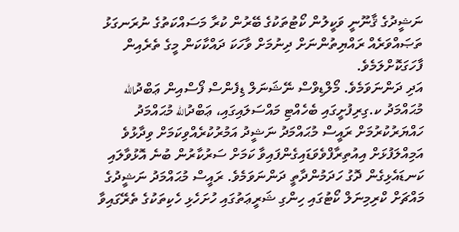ނަޝީދުގެ ޤާނޫނީ ވަކީލުން ކޯޓުތަކުގެ ބޭރުން ކުރާ މަސައްކަތުގެ ނުރަނގަޅު ތަޞައްވަރެއް ރައްޔިތުންނަށް ދިނުމަށް ވާހަކަ ދައްކާކަން މީގެ ތެރެއިން ފާހަގަކޮށްލަމެވެ.
އަދި ދަންނަވަމެވެ. މޯލްޑިވްސް ނޭޝަނަލް ޑިފެންސް ފޯސްއިން ޢަބްދުالله މުޙައްމަދު ކ.ގިރިފުށީގައި ބެހެއްޓި މައްސަލައިގައި، ޢަބްދުالله މުޙައްމަދު ހައްޔަރުކުރުމަށް ރައީސް މުޙައްމަދު ނަޝީދު އަމުރުކުރެއްވިކަމަށް ވިދާޅުވެ އަމިއްލަފުޅަށް އިއުތިރާފްވެވަޑައިގެންފައިވާ ކަމަށް ސަރުކާރުން ބުނެ އޮޅުވާލައި ކަނޑައެޅިގެން ދޮގު ހަދަމުންދާތީ ދަންނަވަމެވެ. ރައީސް މުޙައްމަދު ނަޝީދުގެ މައްޗަށް ކްރިމިނަލް ކޯޓުގައި ހިންގި ޝަރީޢަތުގައި ހުށަހެޅި ހެކިތަކުގެ ތެރޭގައިވާ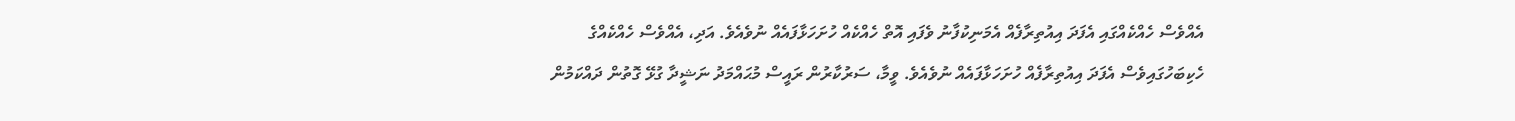އެއްވެސް ހެއްކެއްގައި އެފަދަ އިއުތިރާފެއް އެމަނިކުފާނު ވެފައި އޮތް ހެއްކެއް ހުށަހަޅާފައެއް ނުވެއެވެ. އަދި، އެއްވެސް ހެއްކެއްގެ ހެކިބަހުގައިވެސް އެފަދަ އިއުތިރާފެއް ހުށަހަޅާފައެއް ނުވެއެވެ. ވީމާ، ސަރުކާރުން ރައީސް މުޙައްމަދު ނަޝީދާ ގުޅޭ ގޮތުން ދައްކަމުން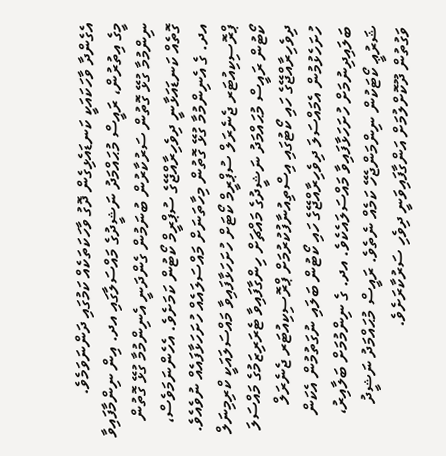އެގެންދާ ވާހަކައަކީ ކަނޑައެޅިގެން ދޮގު ވާހަކަތަކެއް ކަމުގައި ދަންނަވަމެވެ.
މީގެ އިތުރުން، ރައީސް މުޙައްމަދު ނަޝީދުގެ މައްސަލާގައި އދ. އިން ނިންމާފައިވާ ނިންމުމާ ގުޅޭ ގޮތުން ސަރުކާރުން ބުނަމުން ގެންދަނީ އެނިންމުމާ ގުޅޭ ގޮތުން ގޮތެއް ކަނޑައަޅާނީ ދިވެހިރާއްޖޭގެ ސުޕްރީމް ކޯޓުން ކަމަށެވެ. އެހެންނަމަވެސް، އދ. ގެ އެނިންމުމާ ގުޅޭ ގޮތުން މިހާތަނަށް މައްސަލައެއް ހުށަހަޅާފައެއް ނުވެއެވެ. ޕްރޮސިކިއުޓަރ ޖެނެރަލް ސުޕްރީމް ކޯޓަށް ހުށަހަޅާފައިވާ މައްސަލައަކީ ކްރިމިނަލް ކޯޓުން ރައީސް މުޙައްމަދު ނަޝީދުގެ މައްޗަށް ހިންގާފައިވާ ޓެރަރިޒަމުގެ މައްސަލަ ދިވެހިރާއްޖޭގެ ހައި ކޯޓުގައި އިސްތިއުނާފުކުރުމަށް ޕްރޮސިކިއުޓަރ ޖެނެރަލް ހުށަހެޅުމުން އެމައްސަލަ ދިވެހިރާއްޖޭގެ ހައި ކޯޓުން ބަލައި ނުގަތުމުން އެކަން ބަލައިދިނުމަށް ހުށަހަޅާފައިވާ މައްސަލައެކެވެ. އދ. ގެ ނިންމުމަށް ބަލާއިރު، ޝަރުޢީ ކޯޓަކުން ނިންމަންޖެހޭ ކަމެއް ނެތެވެ. ރައީސް މުޙައްމަދު ނަޝީދު ވަގުތުން ދޫކޮށްލުމަށް އަންގާފައިވަނީ ދިވެހި ސަރުކާރަށެވެ.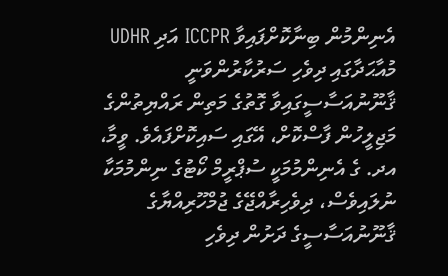އެނިންމުން ބިނާކޮށްފައިވާ ICCPR އަދި UDHR މުއާޙަދާގައި ދިވެހި ސަރުކާރުންވަނީ ޤާނޫނުއަސާސީގައިވާ ގޮތުގެ މަތިން ރައްޔިތުންގެ މަޖިލީހުން ފާސްކޮށް، އޭގައި ސައިކޮށްފައެވެ. ވީމާ، އދ. ގެ އެނިންމުމަކީ ސުޕްރީމް ކޯޓުގެ ނިންމުމަކާ ނުލައިވެސް، ދިވެހިރާއްޖޭގެ ޖުމްހޫރިއްޔާގެ ޤާނޫނުއަސާސީގެ ދަށުން ދިވެހި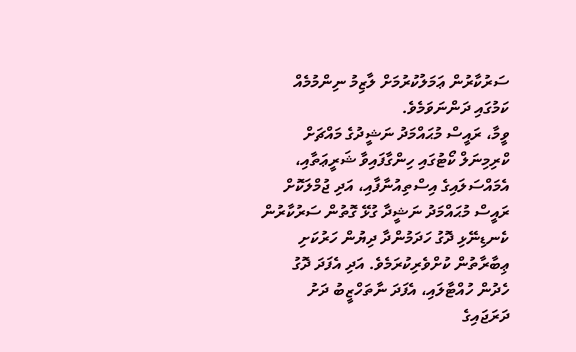ސަރުކާރުން ޢަމަލުކުރުމަށް ލާޒިމު ނިންމުމެއް ކަމުގައި ދަންނަވަމެވެ.
ވީމާ، ރައީސް މުޙައްމަދު ނަޝީދުގެ މައްޗަށް ކްރިމިނަލް ކޯޓުގައި ހިންގާފައިވާ ޝަރީޢަތާއި، އެމައްސަލައިގެ އިސްތިއުނާފާއި، އަދި ޖުމްލަކޮށް ރައީސް މުޙައްމަދު ނަޝީދާ ގުޅޭ ގޮތުން ސަރުކާރުން ކެނޑިނޭޅި ދޮގު ހަދަމުންދާ ދިޔުން ހަރުކަށި ޢިބާރާތުން ކުށްވެރިކުރަމެވެ. އަދި އެފަދަ ދޮގު ހެދުން ހުއްޓާލައި، އެފަދަ ނާތަހްޒީބު ދަށު ދަރަޖައިގެ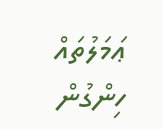ޢަމަލުތައް ހިންގުން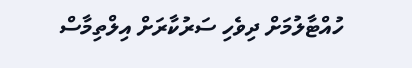ހުއްޓާލުމަށް ދިވެހި ސަރުކާރަށް އިލްތިމާސް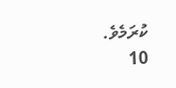ކުރަމެވެ.
10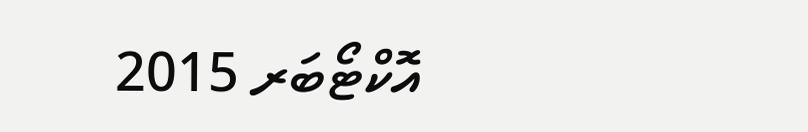އޮކްޓޯބަރ 2015